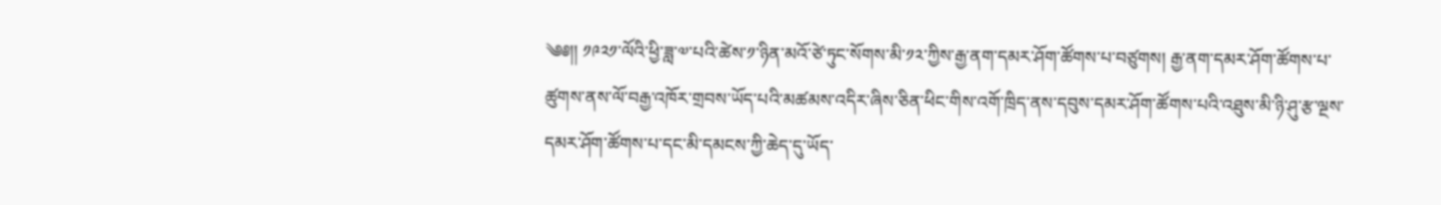༄༅།། ༡༩༢༡་ལོའི་ཕྱི་ཟླ་༧་པའི་ཚེས་༡་ཉིན་མའོ་ཙེ་ཏུང་སོགས་མི་༡༢་ཀྱིས་རྒྱ་ནག་དམར་ཤོག་ཚོགས་པ་བཙུགས། རྒྱ་ནག་དམར་ཤོག་ཚོགས་པ་ཚུགས་ནས་ལོ་བརྒྱ་འཁོར་གྲབས་ཡོད་པའི་མཚམས་འདིར་ཞིས་ཅིན་ཕིང་གིས་འགོ་ཁྲིད་ནས་དབུས་དམར་ཤོག་ཚོགས་པའི་འཐུས་མི་ཉི་ཤུ་རྩ་ལྔས་དམར་ཤོག་ཚོགས་པ་དང་མི་དམངས་ཀྱི་ཆེད་དུ་ཡོད་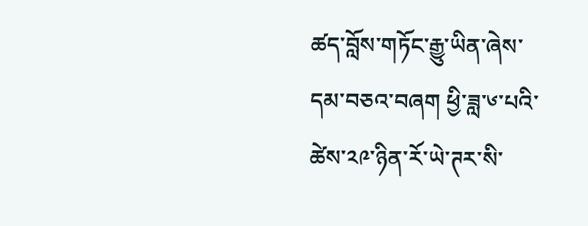ཚད་བློས་གཏོང་རྒྱུ་ཡིན་ཞེས་དམ་བཅའ་བཞག ཕྱི་ཟླ་༦་པའི་ཚེས་༢༩་ཉིན་རོ་ཡེ་ཊར་སི་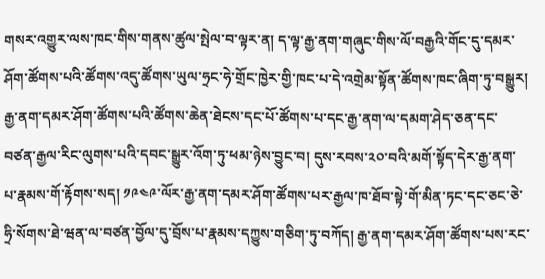གསར་འགྱུར་ལས་ཁང་གིས་གནས་ཚུལ་སྤེལ་བ་ལྟར་ན། ད་ལྟ་རྒྱ་ནག་གཞུང་གིས་ལོ་བརྒྱའི་གོང་དུ་དམར་ཤོག་ཚོགས་པའི་ཚོགས་འདུ་ཚོགས་ཡུལ་ཧྲང་ཧེ་གྲོང་ཁྱེར་གྱི་ཁང་པ་དེ་འགྲེམ་སྟོན་ཚོགས་ཁང་ཞིག་ཏུ་བསྒྱུར། རྒྱ་ནག་དམར་ཤོག་ཚོགས་པའི་ཚོགས་ཆེན་ཐེངས་དང་པོ་ཚོགས་པ་དང་རྒྱ་ནག་ལ་དམག་ཤེད་ཅན་དང་བཙན་རྒྱལ་རིང་ལུགས་པའི་དབང་སྒྱུར་འོག་ཏུ་ཕམ་ཉེས་བྱུང་བ། དུས་རབས་༢༠་བའི་མགོ་སྟོད་དེར་རྒྱ་ནག་པ་རྣམས་གོ་རྟོགས་སད། ༡༩༤༩་ལོར་རྒྱ་ནག་དམར་ཤོག་ཚོགས་པར་རྒྱལ་ཁ་ཐོབ་སྟེ་གོ་མིན་ཏང་དང་ཅང་ཅེ་ཧྲི་སོགས་ཐེ་ཝན་ལ་བཙན་བྱོལ་དུ་བྲོས་པ་རྣམས་དཀྱུས་གཅིག་ཏུ་བཀོད། རྒྱ་ནག་དམར་ཤོག་ཚོགས་པས་རང་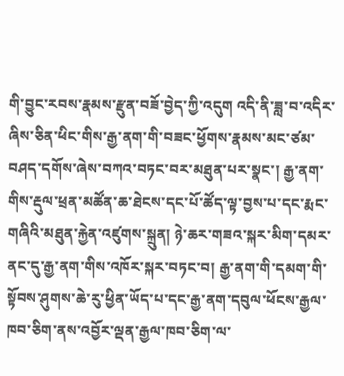གི་བྱུང་རབས་རྣམས་རྫུན་བཟོ་བྱེད་ཀྱི་འདུག འདི་ནི་ཟླ་བ་འདིར་ཞིས་ཅིན་ཕིང་གིས་རྒྱ་ནག་གི་བཟང་ཕྱོགས་རྣམས་མང་ཙམ་བཤད་དགོས་ཞེས་བཀའ་བཏང་བར་མཐུན་པར་སྣང་། རྒྱ་ནག་གིས་རྡུལ་ཕྲན་མཚོན་ཆ་ཐེངས་དང་པོ་ཚོད་ལྟ་བྱས་པ་དང་རྨང་གཞིའི་མཐུན་རྐྱེན་འཛུགས་སྐྲུན། ཉེ་ཆར་གཟའ་སྐར་མིག་དམར་ནང་དུ་རྒྱ་ནག་གིས་འཁོར་སྐར་བཏང་བ། རྒྱ་ནག་གི་དམག་གི་སྟོབས་ཤུགས་ཆེ་རུ་ཕྱིན་ཡོད་པ་དང་རྒྱ་ནག་དབུལ་ཕོངས་རྒྱལ་ཁབ་ཅིག་ནས་འབྱོར་ལྡན་རྒྱལ་ཁབ་ཅིག་ལ་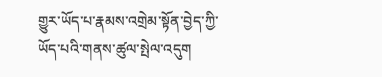གྱུར་ཡོད་པ་རྣམས་འགྲེམ་སྟོན་བྱེད་ཀྱི་ཡོད་པའི་གནས་ཚུལ་སྤེལ་འདུག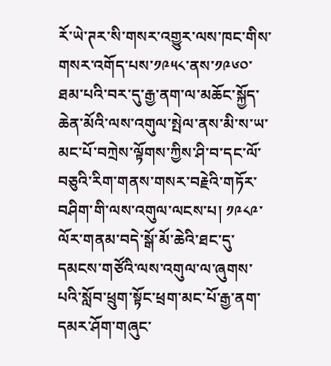རོ་ཡེ་ཊར་སི་གསར་འགྱུར་ལས་ཁང་གིས་གསར་འགོད་པས་༡༩༥༨་ནས་༡༩༦༠་ཐམ་པའི་བར་དུ་རྒྱ་ནག་ལ་མཆོང་སྐྱོད་ཆེན་མོའི་ལས་འགུལ་སྤེལ་ནས་མི་ས་ཡ་མང་པོ་བཀྲེས་ལྟོགས་ཀྱིས་ཤི་བ་དང་ལོ་བཅུའི་རིག་གནས་གསར་བརྗེའི་གཏོར་བཤིག་གི་ལས་འགུལ་ལངས་པ། ༡༩༨༩་ལོར་གནམ་བདེ་སྒོ་མོ་ཆེའི་ཐང་དུ་དམངས་གཙོའི་ལས་འགུལ་ལ་ཞུགས་པའི་སློབ་ཕྲུག་སྟོང་ཕྲག་མང་པོ་རྒྱ་ནག་དམར་ཤོག་གཞུང་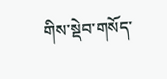གིས་སྡེབ་གསོད་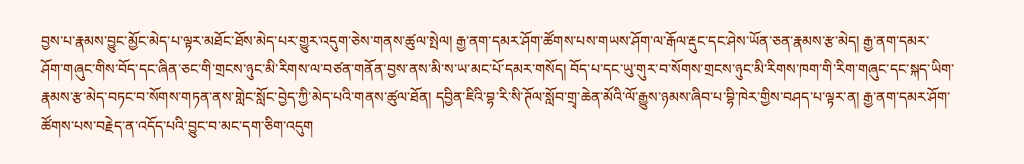བྱས་པ་རྣམས་བྱུང་མྱོང་མེད་པ་ལྟར་མཐོང་ཐོས་མེད་པར་གྱུར་འདུག་ཅེས་གནས་ཚུལ་སྤེལ། རྒྱ་ནག་དམར་ཤོག་ཚོགས་པས་གཡས་ཤོག་ལ་རྒོལ་རྡུང་དང་ཤེས་ཡོན་ཅན་རྣམས་རྩ་མེད། རྒྱ་ནག་དམར་ཤོག་གཞུང་གིས་བོད་དང་ཞིན་ཅང་གི་གྲངས་ཉུང་མི་རིགས་ལ་བཙན་གནོན་བྱས་ནས་མི་ས་ཡ་མང་པོ་དམར་གསོད། བོད་པ་དང་ཡུ་གུར་བ་སོགས་གྲངས་ཉུང་མི་རིགས་ཁག་གི་རིག་གཞུང་དང་སྐད་ཡིག་རྣམས་རྩ་མེད་བཏང་བ་སོགས་གཏན་ནས་གླེང་སློང་བྱེད་ཀྱི་མེད་པའི་གནས་ཚུལ་ཐོན། དབྱིན་ཇིའི་བྷ་རི་སི་ཊོལ་སློབ་གྲྭ་ཆེན་མོའི་ལོ་རྒྱུས་ཉམས་ཞིབ་པ་བྷི་ཁེར་གྱིས་བཤད་པ་ལྟར་ན། རྒྱ་ནག་དམར་ཤོག་ཚོགས་པས་བརྗེད་ན་འདོད་པའི་བྱུང་བ་མང་དག་ཅིག་འདུག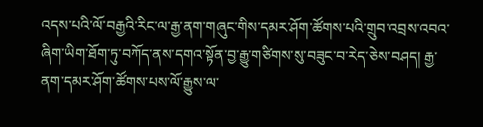འདས་པའི་ལོ་བརྒྱའི་རིང་ལ་རྒྱ་ནག་གཞུང་གིས་དམར་ཤོག་ཚོགས་པའི་གྲུབ་འབྲས་འབའ་ཞིག་ཡིག་ཐོག་ཏུ་བཀོད་ནས་དགའ་སྟོན་བྱ་རྒྱུ་གཙིགས་སུ་བཟུང་བ་རེད་ཅེས་བཤད། རྒྱ་ནག་དམར་ཤོག་ཚོགས་པས་ལོ་རྒྱུས་ལ་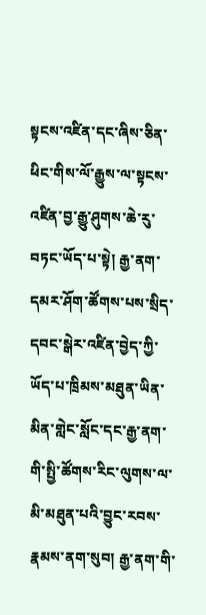སྟངས་འཛིན་དང་ཞིས་ཅིན་ཕིང་གིས་ལོ་རྒྱུས་ལ་སྟངས་འཛིན་བྱ་རྒྱུ་ཤུགས་ཆེ་རུ་བཏང་ཡོད་པ་སྟེ། རྒྱ་ནག་དམར་ཤོག་ཚོགས་པས་སྲིད་དབང་སྒེར་འཛིན་བྱེད་ཀྱི་ཡོད་པ་ཁྲིམས་མཐུན་ཡིན་མིན་གླེང་སློང་དང་རྒྱ་ནག་གི་སྤྱི་ཚོགས་རིང་ལུགས་ལ་མི་མཐུན་པའི་བྱུང་རབས་རྣམས་ནག་སུབ། རྒྱ་ནག་གི་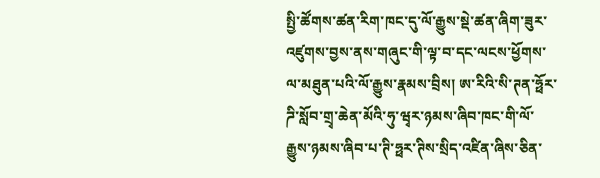སྤྱི་ཚོགས་ཚན་རིག་ཁང་དུ་ལོ་རྒྱུས་སྡེ་ཚན་ཞིག་ཟུར་འཛུགས་བྱས་ནས་གཞུང་གི་ལྟ་བ་དང་ལངས་ཕྱོགས་ལ་མཐུན་པའི་ལོ་རྒྱུས་རྣམས་བྲིས། ཨ་རིའི་སི་ཊན་ཧྥོར་ཌི་སློབ་གྲྭ་ཆེན་མོའི་ཧུ་ཝྭར་ཉམས་ཞིབ་ཁང་གི་ལོ་རྒྱུས་ཉམས་ཞིབ་པ་ཊི་ཧྥར་ཊིས་སྲིད་འཛིན་ཞིས་ཅིན་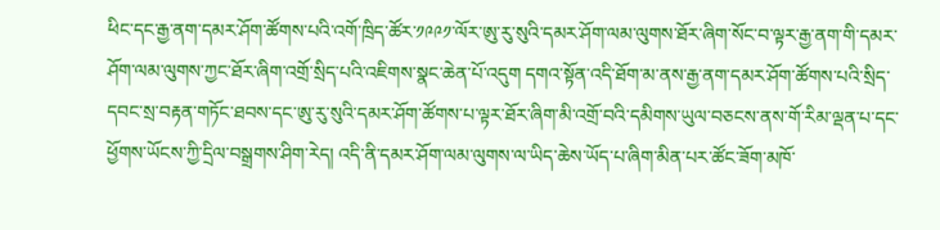ཕིང་དང་རྒྱ་ནག་དམར་ཤོག་ཚོགས་པའི་འགོ་ཁྲིད་ཚོར་༡༩༩༡་ལོར་ཨུ་རུ་སུའི་དམར་ཤོག་ལམ་ལུགས་ཐོར་ཞིག་སོང་བ་ལྟར་རྒྱ་ནག་གི་དམར་ཤོག་ལམ་ལུགས་ཀྱང་ཐོར་ཞིག་འགྲོ་སྲིད་པའི་འཇིགས་སྣང་ཆེན་པོ་འདུག དགའ་སྟོན་འདི་ཐོག་མ་ནས་རྒྱ་ནག་དམར་ཤོག་ཚོགས་པའི་སྲིད་དབང་སྲ་བརྟན་གཏོང་ཐབས་དང་ཨུ་རུ་སུའི་དམར་ཤོག་ཚོགས་པ་ལྟར་ཐོར་ཞིག་མི་འགྲོ་བའི་དམིགས་ཡུལ་བཅངས་ནས་གོ་རིམ་ལྡན་པ་དང་ཕྱོགས་ཡོངས་ཀྱི་དྲིལ་བསྒྲགས་ཤིག་རེད། འདི་ནི་དམར་ཤོག་ལམ་ལུགས་ལ་ཡིད་ཆེས་ཡོད་པ་ཞིག་མིན་པར་ཚོང་ཟོག་མཁོ་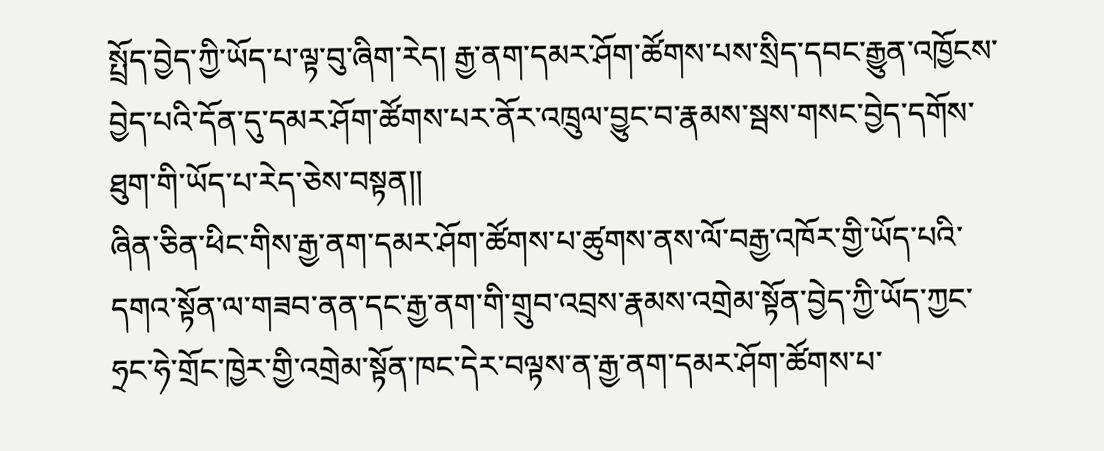སྤྲོད་བྱེད་ཀྱི་ཡོད་པ་ལྟ་བུ་ཞིག་རེད། རྒྱ་ནག་དམར་ཤོག་ཚོགས་པས་སྲིད་དབང་རྒྱུན་འཁྱོངས་བྱེད་པའི་དོན་དུ་དམར་ཤོག་ཚོགས་པར་ནོར་འཁྲུལ་བྱུང་བ་རྣམས་སྦས་གསང་བྱེད་དགོས་ཐུག་གི་ཡོད་པ་རེད་ཅེས་བསྟན།།
ཞིན་ཅིན་ཕིང་གིས་རྒྱ་ནག་དམར་ཤོག་ཚོགས་པ་ཚུགས་ནས་ལོ་བརྒྱ་འཁོར་གྱི་ཡོད་པའི་དགའ་སྟོན་ལ་གཟབ་ནན་དང་རྒྱ་ནག་གི་གྲུབ་འབྲས་རྣམས་འགྲེམ་སྟོན་བྱེད་ཀྱི་ཡོད་ཀྱང་ཧྲང་ཧེ་གྲོང་ཁྱེར་གྱི་འགྲེམ་སྟོན་ཁང་དེར་བལྟས་ན་རྒྱ་ནག་དམར་ཤོག་ཚོགས་པ་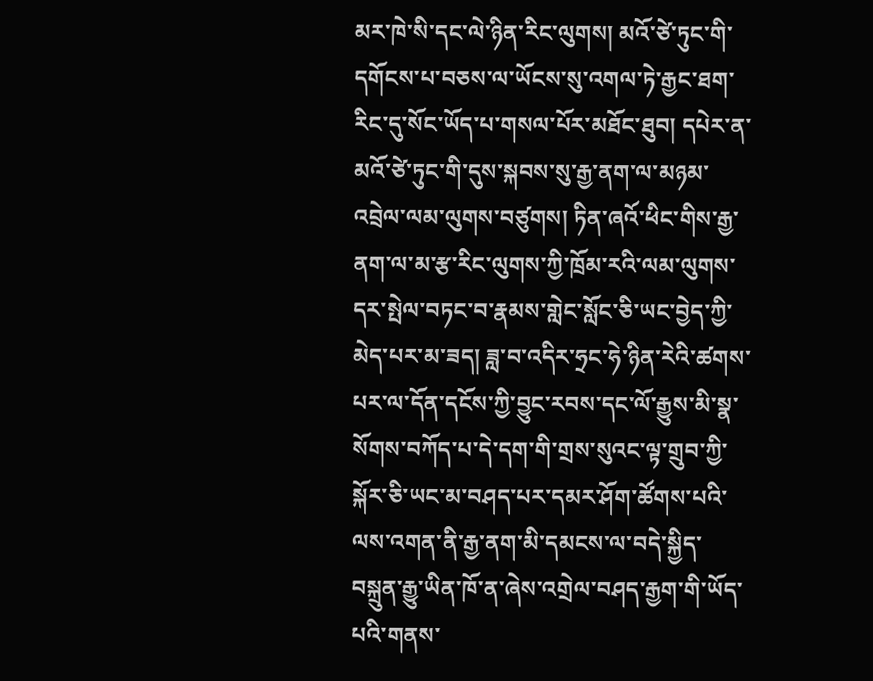མར་ཁེ་སི་དང་ལེ་ཉིན་རིང་ལུགས། མའོ་ཙེ་ཏུང་གི་དགོངས་པ་བཅས་ལ་ཡོངས་སུ་འགལ་ཏེ་རྒྱང་ཐག་རིང་དུ་སོང་ཡོད་པ་གསལ་པོར་མཐོང་ཐུབ། དཔེར་ན་མའོ་ཙེ་ཏུང་གི་དུས་སྐབས་སུ་རྒྱ་ནག་ལ་མཉམ་འབྲེལ་ལམ་ལུགས་བཙུགས། ཏིན་ཞའོ་ཕིང་གིས་རྒྱ་ནག་ལ་མ་རྩ་རིང་ལུགས་ཀྱི་ཁྲོམ་རའི་ལམ་ལུགས་དར་སྤེལ་བཏང་བ་རྣམས་གླེང་སློང་ཅི་ཡང་བྱེད་ཀྱི་མེད་པར་མ་ཟད། ཟླ་བ་འདིར་ཧྲང་ཧེ་ཉིན་རེའི་ཚགས་པར་ལ་དོན་དངོས་ཀྱི་བྱུང་རབས་དང་ལོ་རྒྱུས་མི་སྣ་སོགས་བཀོད་པ་དེ་དག་གི་གྲས་སུའང་ལྟ་གྲུབ་ཀྱི་སྐོར་ཅི་ཡང་མ་བཤད་པར་དམར་ཤོག་ཚོགས་པའི་ལས་འགན་ནི་རྒྱ་ནག་མི་དམངས་ལ་བདེ་སྐྱིད་བསྐྲུན་རྒྱུ་ཡིན་ཁོ་ན་ཞེས་འགྲེལ་བཤད་རྒྱག་གི་ཡོད་པའི་གནས་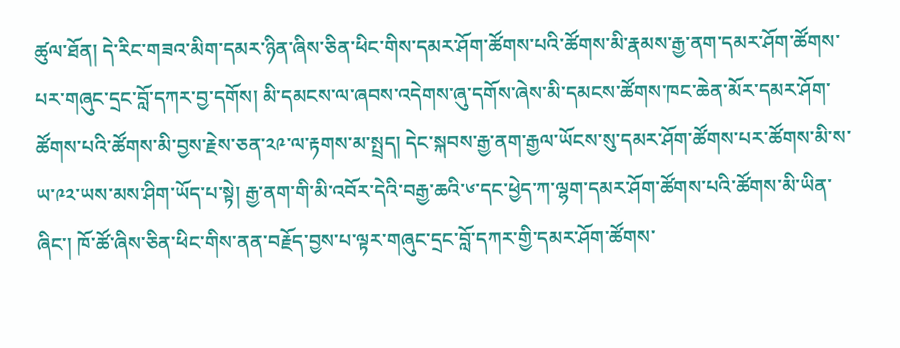ཚུལ་ཐོན། དེ་རིང་གཟའ་མིག་དམར་ཉིན་ཞིས་ཅིན་ཕིང་གིས་དམར་ཤོག་ཚོགས་པའི་ཚོགས་མི་རྣམས་རྒྱ་ནག་དམར་ཤོག་ཚོགས་པར་གཞུང་དྲང་བློ་དཀར་བྱ་དགོས། མི་དམངས་ལ་ཞབས་འདེགས་ཞུ་དགོས་ཞེས་མི་དམངས་ཚོགས་ཁང་ཆེན་མོར་དམར་ཤོག་ཚོགས་པའི་ཚོགས་མི་བྱས་རྗེས་ཅན་༢༩་ལ་རྟགས་མ་སྤྲད། དེང་སྐབས་རྒྱ་ནག་རྒྱལ་ཡོངས་སུ་དམར་ཤོག་ཚོགས་པར་ཚོགས་མི་ས་ཡ་༩༢་ཡས་མས་ཤིག་ཡོད་པ་སྟེ། རྒྱ་ནག་གི་མི་འབོར་དེའི་བརྒྱ་ཆའི་༦་དང་ཕྱེད་ཀ་ལྷག་དམར་ཤོག་ཚོགས་པའི་ཚོགས་མི་ཡིན་ཞིང་། ཁོ་ཚོ་ཞིས་ཅིན་ཕིང་གིས་ནན་བརྗོད་བྱས་པ་ལྟར་གཞུང་དྲང་བློ་དཀར་གྱི་དམར་ཤོག་ཚོགས་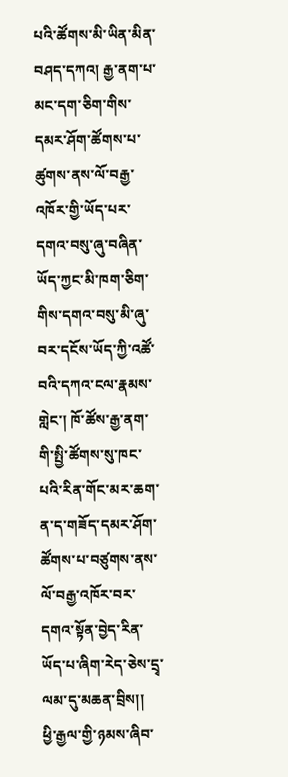པའི་ཚོགས་མི་ཡིན་མིན་བཤད་དཀའ། རྒྱ་ནག་པ་མང་དག་ཅིག་གིས་དམར་ཤོག་ཚོགས་པ་ཚུགས་ནས་ལོ་བརྒྱ་འཁོར་གྱི་ཡོད་པར་དགའ་བསུ་ཞུ་བཞིན་ཡོད་ཀྱང་མི་ཁག་ཅིག་གིས་དགའ་བསུ་མི་ཞུ་བར་དངོས་ཡོད་ཀྱི་འཚོ་བའི་དཀའ་ངལ་རྣམས་གླེང་། ཁོ་ཚོས་རྒྱ་ནག་གི་སྤྱི་ཚོགས་སུ་ཁང་པའི་རིན་གོང་མར་ཆག་ན་ད་གཟོད་དམར་ཤོག་ཚོགས་པ་བཙུགས་ནས་ལོ་བརྒྱ་འཁོར་བར་དགའ་སྟོན་བྱེད་རིན་ཡོད་པ་ཞིག་རེད་ཅེས་དྲྭ་ལམ་དུ་མཆན་བྲིས།།
ཕྱི་རྒྱལ་གྱི་ཉམས་ཞིབ་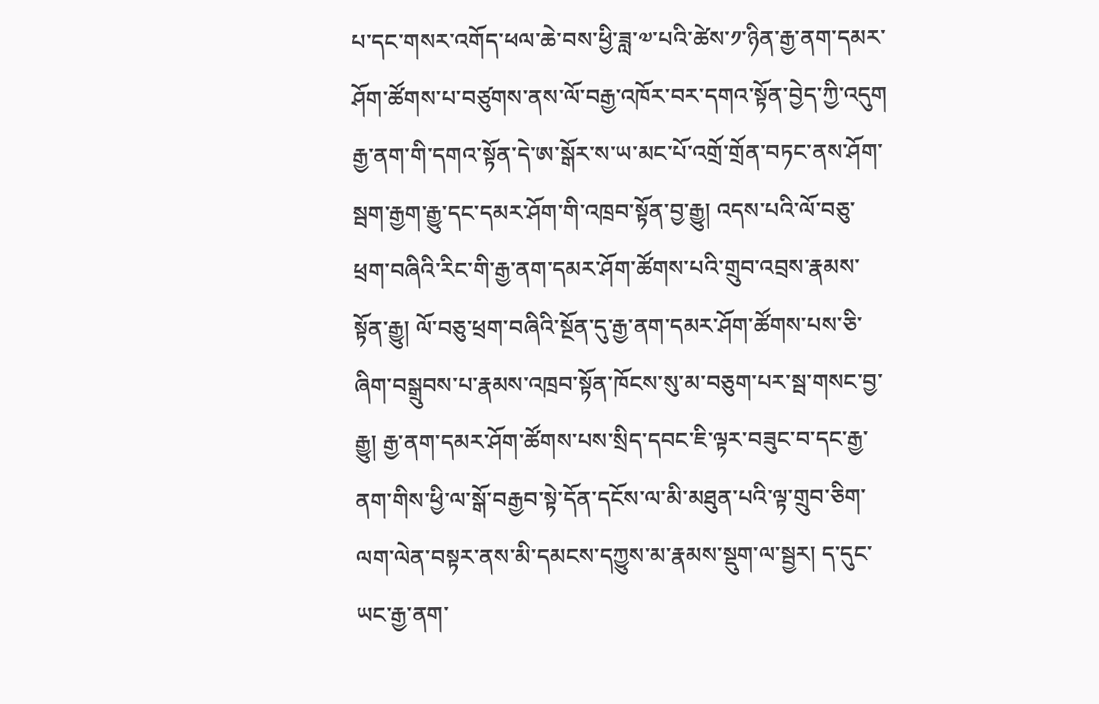པ་དང་གསར་འགོད་ཕལ་ཆེ་བས་ཕྱི་ཟླ་༧་པའི་ཚེས་༡་ཉིན་རྒྱ་ནག་དམར་ཤོག་ཚོགས་པ་བཙུགས་ནས་ལོ་བརྒྱ་འཁོར་བར་དགའ་སྟོན་བྱེད་ཀྱི་འདུག རྒྱ་ནག་གི་དགའ་སྟོན་དེ་ཨ་སྒོར་ས་ཡ་མང་པོ་འགྲོ་གྲོན་བཏང་ནས་ཤོག་སྦག་རྒྱག་རྒྱུ་དང་དམར་ཤོག་གི་འཁྲབ་སྟོན་བྱ་རྒྱུ། འདས་པའི་ལོ་བཅུ་ཕྲག་བཞིའི་རིང་གི་རྒྱ་ནག་དམར་ཤོག་ཚོགས་པའི་གྲུབ་འབྲས་རྣམས་སྟོན་རྒྱུ། ལོ་བཅུ་ཕྲག་བཞིའི་སྔོན་དུ་རྒྱ་ནག་དམར་ཤོག་ཚོགས་པས་ཅི་ཞིག་བསྒྲུབས་པ་རྣམས་འཁྲབ་སྟོན་ཁོངས་སུ་མ་བཅུག་པར་སྦ་གསང་བྱ་རྒྱུ། རྒྱ་ནག་དམར་ཤོག་ཚོགས་པས་སྲིད་དབང་ཇི་ལྟར་བཟུང་བ་དང་རྒྱ་ནག་གིས་ཕྱི་ལ་སྒོ་བརྒྱབ་སྟེ་དོན་དངོས་ལ་མི་མཐུན་པའི་ལྟ་གྲུབ་ཅིག་ལག་ལེན་བསྟར་ནས་མི་དམངས་དཀྱུས་མ་རྣམས་སྡུག་ལ་སྦྱར། ད་དུང་ཡང་རྒྱ་ནག་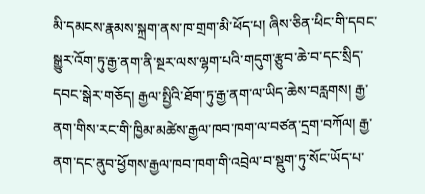མི་དམངས་རྣམས་སྐྲག་ནས་ཁ་གྲག་མི་ཕོད་པ། ཞིས་ཅིན་ཕིང་གི་དབང་སྒྱུར་འོག་ཏུ་རྒྱ་ནག་ནི་སྔར་ལས་ལྷག་པའི་གདུག་རྩུབ་ཆེ་བ་དང་སྲིད་དབང་སྒེར་གཅོད། རྒྱལ་སྤྱིའི་ཐོག་ཏུ་རྒྱ་ནག་ལ་ཡིད་ཆེས་བརླགས། རྒྱ་ནག་གིས་རང་གི་ཁྱིམ་མཚེས་རྒྱལ་ཁབ་ཁག་ལ་བཙན་དྲག་བཀོལ། རྒྱ་ནག་དང་ནུབ་ཕྱོགས་རྒྱལ་ཁབ་ཁག་གི་འབྲེལ་བ་སྡུག་ཏུ་སོང་ཡོད་པ་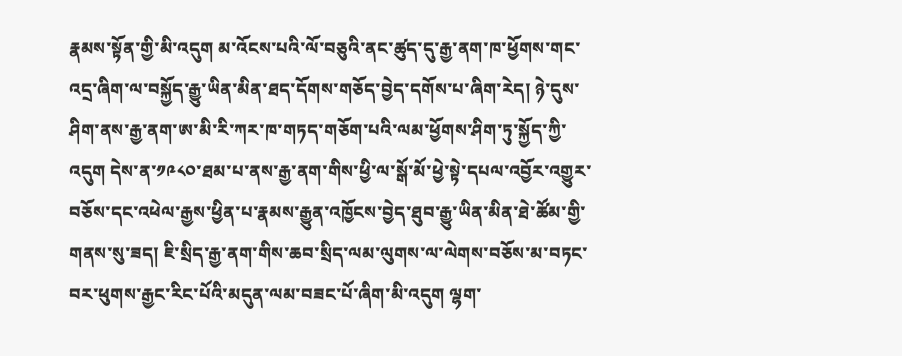རྣམས་སྟོན་གྱི་མི་འདུག མ་འོངས་པའི་ལོ་བཅུའི་ནང་ཚུད་དུ་རྒྱ་ནག་ཁ་ཕྱོགས་གང་འདྲ་ཞིག་ལ་བསྐྱོད་རྒྱུ་ཡིན་མིན་ཐད་དོགས་གཅོད་བྱེད་དགོས་པ་ཞིག་རེད། ཉེ་དུས་ཤིག་ནས་རྒྱ་ནག་ཨ་མི་རི་ཀར་ཁ་གཏད་གཅོག་པའི་ལམ་ཕྱོགས་ཤིག་ཏུ་སྐྱོད་ཀྱི་འདུག དེས་ན་༡༩༨༠་ཐམ་པ་ནས་རྒྱ་ནག་གིས་ཕྱི་ལ་སྒོ་མོ་ཕྱེ་སྟེ་དཔལ་འབྱོར་འགྱུར་བཅོས་དང་འཕེལ་རྒྱས་ཕྱིན་པ་རྣམས་རྒྱུན་འཁྱོངས་བྱེད་ཐུབ་རྒྱུ་ཡིན་མིན་ཐེ་ཚོམ་གྱི་གནས་སུ་ཟད། ཇི་སྲིད་རྒྱ་ནག་གིས་ཆབ་སྲིད་ལམ་ལུགས་ལ་ལེགས་བཅོས་མ་བཏང་བར་ཕུགས་རྒྱང་རིང་པོའི་མདུན་ལམ་བཟང་པོ་ཞིག་མི་འདུག ལྷག་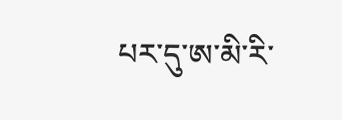པར་དུ་ཨ་མི་རི་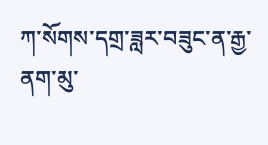ཀ་སོགས་དགྲ་ཟླར་བཟུང་ན་རྒྱ་ནག་མུ་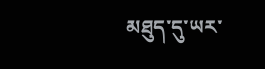མཐུད་དུ་ཡར་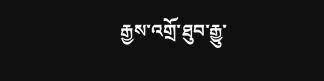རྒྱས་འགྲོ་ཐུབ་རྒྱུ་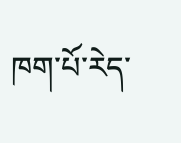ཁག་པོ་རེད་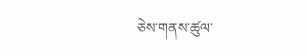ཅེས་གནས་ཚུལ་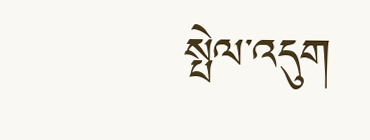སྤེལ་འདུག